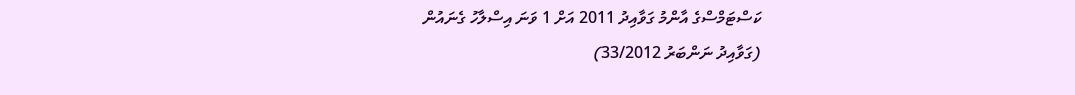ކަސްޓަމްސްގެ އާންމު ގަވާއިދު 2011 އަށް 1 ވަނަ އިސްލާހު ގެނައުން
(ގަވާއިދު ނަންބަރު 33/2012)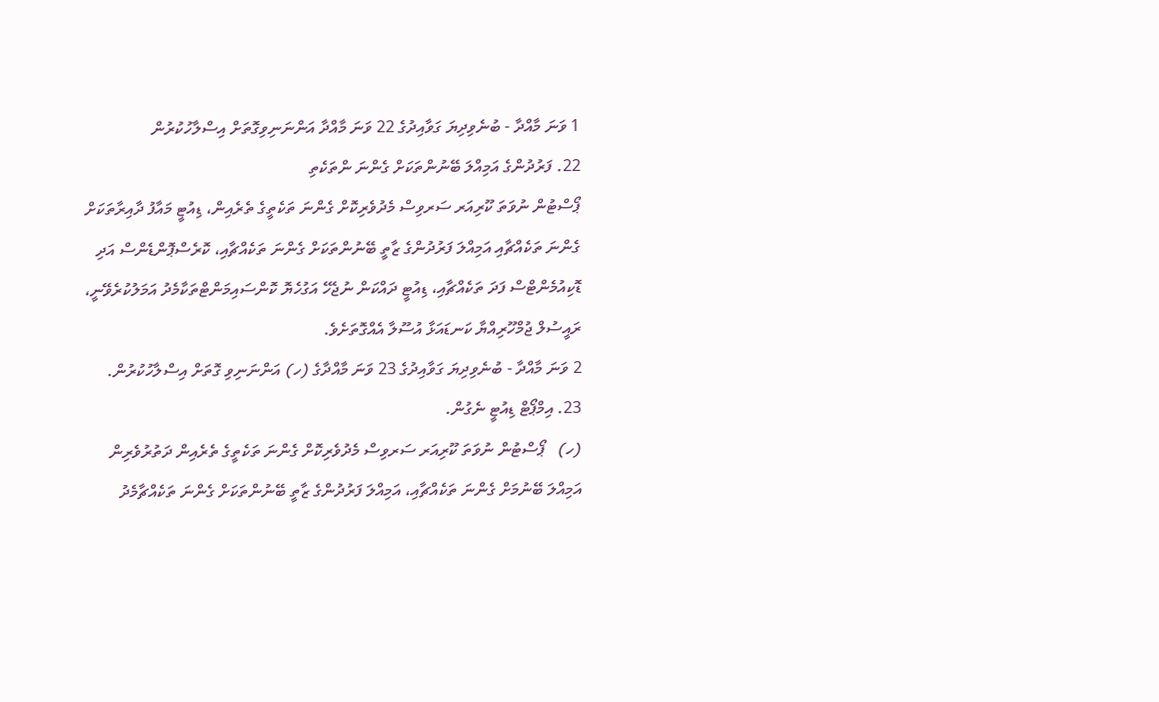1 ވަނަ މާއްދާ - ބުނެވިދިޔަ ގަވާއިދުގެ 22 ވަނަ މާއްދާ އަންނަނިވިގޮތަށް އިސްލާހުކުރުން
22. ފަރުދުންގެ އަމިއްލަ ބޭނުންތަކަށް ގެންނަ ންތަކެތި
ޕޯސްޓުން ނުވަތަ ކޫރިއަރ ސަރވިސް މެދުވެރިކޮށް ގެންނަ ތަކެތީގެ ތެރެއިން، ޑިއުޓީ މައާފު ދާއިރާތަކަށް ގެންނަ ތަކެއްޗާއި އަމިއްލަ ފަރުދުންގެ ޒާތީ ބޭނުންތަކަށް ގެންނަ ތަކެއްޗާއި، ކޮރެސްޕޮންޑެންސް އަދި ޑޮކިއުމެންޓްސް ފަދަ ތަކެއްޗާއި، ޑިއުޓީ ދައްކަން ނުޖެހޭ އަގުހެޔޮ ކޮންސައިމަންޓްތަކާމެދު އަމަލުކުރެވޭނީ، ރައީސުލް ޖުމްހޫރިއްޔާ ކަނޑައަޅާ އުސޫލާ އެއްގޮތަށެވެ.
2 ވަނަ މާއްދާ - ބުނެވިދިޔަ ގަވާއިދުގެ 23 ވަނަ މާއްދާގެ (ހ) އަންނަނިވި ގޮތަށް އިސްލާހުކުރުން.
23. އިމްޕޯޓް ޑިއުޓީ ނެގުން.
(ހ)   ޕޯސްޓުން ނުވަތަ ކޫރިއަރ ސަރވިސް މެދުވެރިކޮށް ގެންނަ ތަކެތީގެ ތެރެއިން ދަތުރުވެރިން އަމިއްލަ ބޭނުމަށް ގެންނަ ތަކެއްޗާއި، އަމިއްލަ ފަރުދުންގެ ޒާތީ ބޭނުންތަކަށް ގެންނަ ތަކެއްޗާމެދު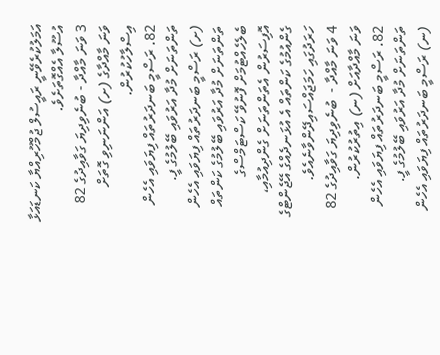އަމަލުކުރެވޭނީ ރައީސުލް ޖުމްހޫރިއްޔާ ކަނޑައަޅާ އުސޫލާ އެއްގޮތަށެވެ.
3 ވަނަ މާއްދާ - ބުނެވިދިޔަ ގަވާއިދުގެ 82 ވަނަ މާއްދާގެ (ށ) އަންނަނިވި ގޮތަށް އިސްލާހުކުރުން.
82. ރަސްމީ ބަނދަރުތައް ފިޔަވައި އެހެން ތަންތަނަށް މުދާ އަރުވައި ބޭލުމުގެ ފީ.
(ށ) ރަސްމީ ބަނދަރުތައް ފިޔަވައި އެހެން ތަންތަނަށް މުދާ އަރުވައި ބޭލުމުގެ ކަންތައް ބެލެހެއްޓުމަށް ފޮނުވޭ ކަސްޓަމްސްގެ އޮފިސަރުން އެތަންތަނަށް ގެންދިއުމާއި، ގެންއުމުގެ ކަންތައް އެ އުޅަނދެއްގެ އޭޖެންޓްގެ ހަރަދުގައި ހަމަޖައްސައިދޭންވާނެއެވެ.
4 ވަނަ މާއްދާ -  ބުނެވިދިޔަ ގަވާއިދުގެ 82 ވަނަ މާއްދާއަށް (ނ) އިތުރުކުރުން.
82. ރަސްމީ ބަނދަރުތައް ފިޔަވައި އެހެން ތަންތަނަށް މުދާ އަރުވައި ބޭލުމުގެ ފީ.
(ނ) ރަސްމީ ބަނދަރުތައް ފިޔަވައި އެހެން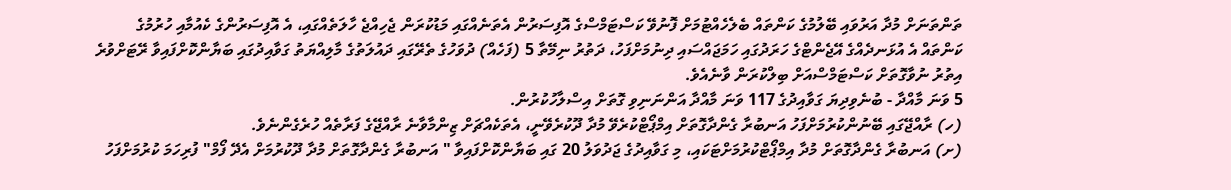ތަންތަނަށް މުދާ އަރުވައި ބޭލުމުގެ ކަންތައް ބެލެހެއްޓުމަށް ފޮނުވޭ ކަސްޓަމްސްގެ އޮފިސަރުން އެތަނެއްގައި މަޑުކުރަން ޖެހިއްޖެ ހާލަތެއްގައި، އެ އޮފިސަރުންގެ ކެއުމާއި ހުރުމުގެ ކަންތައް އެ އުޅަނދެއްގެ އޭޖެންޓްގެ ހަރަދުގައި ހަމަޖައްސައި ދިނުމަށްފަހު، ދަތުރު ނިމޭތާ 5 (ފަހެއް) ދުވަހުގެ ތެރޭގައި ދައުލަތުގެ މާލިއްޔަތު ގަވާއިދުގައި ބަޔާންކޮށްފައިވާ ރޭޓަށްވުރެ އިތުރު ނުވާގޮތަށް ކަސްޓަމްސްއަށް ބިލްކުރަން ވާނެއެވެ.
5 ވަނަ މާއްދާ - ބުނެވިދިޔަ ގަވާއިދުގެ 117 ވަނަ މާއްދާ އަންނަނިވި ގޮތަށް އިސްލާހުކުރުން.
(ހ) ރާއްޖޭގައި ބޭނުންކުރުމަށްފަހު އަނބުރާ ގެންދާގޮތަށް އިމްޕޯޓްކުރެވޭ މުދާ ދޫކުރެވޭނީ، އެތަކެއްޗަށް ޒިންމާވާނެ ރާއްޖޭގެ ފަރާތެއް ހުރެގެންނެވެ.
(ށ) އަނބުރާ ގެންދާގޮތަށް މުދާ އިމްޕޯޓްކުރުމަށްޓަކައި، މި ގަވާއިދުގެ ޖަދުވަލު 20 ގައި ބަޔާންކޮށްފައިވާ " އަނބުރާ ގެންދާގޮތަށް މުދާ ދޫކުރުމަށް އެދޭ ފޯމް" ފުރިހަމަ ކުރުމަށްފަހު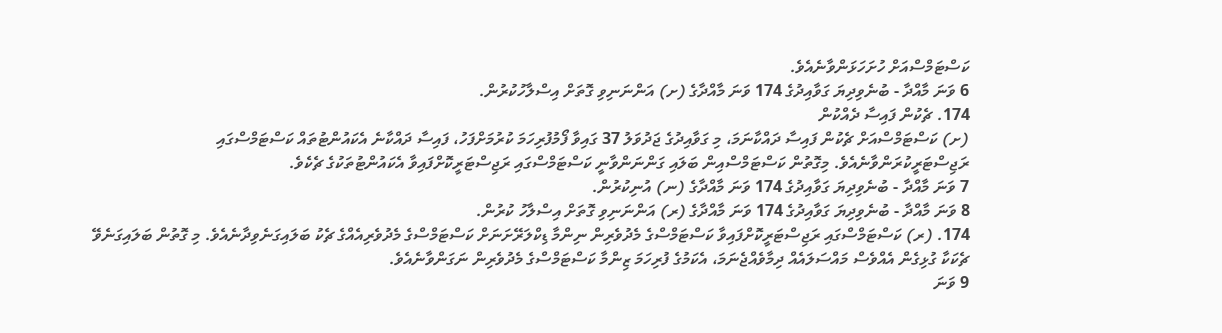ކަސްޓަމްސްއަށް ހުށަހަޅަންވާނެއެވެ.
6 ވަނަ މާއްދާ - ބުނެވިދިޔަ ގަވާއިދުގެ 174 ވަނަ މާއްދާގެ (ށ) އަންނަނިވި ގޮތަށް އިސްލާހުކުރުން.
174. ޗެކުން ފައިސާ ދެއްކުން
(ށ) ކަސްޓަމްސްއަށް ޗެކުން ފައިސާ ދައްކާނަމަ، މި ގަވާއިދުގެ ޖަދުވަލު 37 ގައިވާ ފޯމުފުރިހަމަ ކުރުމަށްފަހު، ފައިސާ ދައްކާނެ އެކައުންޓުތައް ކަސްޓަމްސްގައި ރަޖިސްޓަރީކުރަންވާނެއެވެ. މިގޮތުން ކަސްޓަމްސްއިން ބަލައި ގަންނަންވާނީ ކަސްޓަމްސްގައި ރަޖިސްޓަރީކޮށްފައިވާ އެކައުންޓުތަކުގެ ޗެކެވެ.
7 ވަނަ މާއްދާ - ބުނެވިދިޔަ ގަވާއިދުގެ 174 ވަނަ މާއްދާގެ (ނ) އުނިކުރުން.
8 ވަނަ މާއްދާ - ބުނެވިދިޔަ ގަވާއިދުގެ 174 ވަނަ މާއްދާގެ (ރ) އަންނަނިވި ގޮތަށް އިސްލާހު ކުރުން.
174. (ރ) ކަސްޓަމްސްގައި ރަޖިސްޓަރީކޮށްފައިވާ ކަސްޓަމްސްގެ މެދުވެރިން ނިންމާ ޑިކްލަރޭށަނަށް ކަސްޓަމްސްގެ މެދުވެރިއެއްގެ ޗެކު ބަލައިގަނެވިދާނެއެވެ. މި ގޮތުން ބަލައިގަނެވޭ ޗެކަކާ ގުޅިގެން އެއްވެސް މައްސަލައެއް ދިމާވެއްޖެނަމަ، އެކަމުގެ ފުރިހަމަ ޒިންމާ ކަސްޓަމްސްގެ މެދުވެރިން ނަގަންވާނެއެވެ.
9 ވަނަ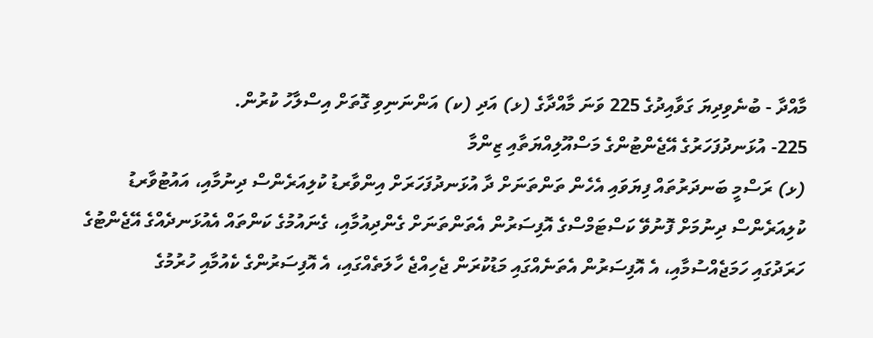މާއްދާ - ބުނެވިދިޔަ ގަވާއިދުގެ 225 ވަނަ މާއްދާގެ (ޅ) އަދި (ކ) އަންނަނިވި ގޮތަށް އިސްލާހު ކުރުން.
225- އުޅަނދުފަހަރުގެ އޭޖެންޓުންގެ މަސްއޫލިއްޔަތާއި ޒިންމާ
(ޅ) ރަސްމީ ބަނދަރުތައް ފިޔަވައި އެހެން ތަންތަނަށް ދާ އުޅަނދުފަހަރަށް އިންވާރޑު ކުލިއަރެންސް ދިނުމާއި، އައުޓުވާރޑު ކުލިއަރެންސް ދިނުމަށް ފޮނުވޭ ކަސްޓަމްސްގެ އޮފިސަރުން އެތަންތަނަށް ގެންދިއުމާއި، ގެނައުމުގެ ކަންތައް އެއުޅަނދެއްގެ އޭޖެންޓުގެ ހަރަދުގައި ހަމަޖެއްސުމާއި، އެ އޮފިސަރުން އެތަނެއްގައި މަޑުކުރަން ޖެހިއްޖެ ހާލަތެއްގައި، އެ އޮފިސަރުންގެ ކެއުމާއި ހުރުމުގެ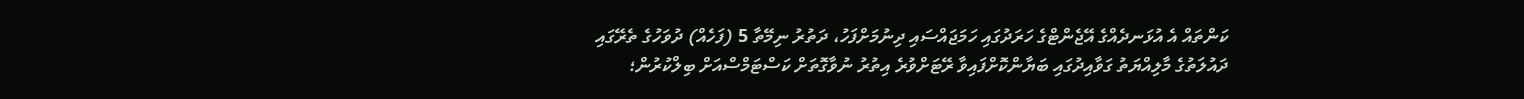ކަންތައް އެ އުޅަނދެއްގެ އޭޖެންޓްގެ ހަރަދުގައި ހަމަޖައްސައި ދިނުމަށްފަހު، ދަތުރު ނިމޭތާ 5 (ފަހެއް) ދުވަހުގެ ތެރޭގައި ދައުލަތުގެ މާލިއްޔަތު ގަވާއިދުގައި ބަޔާންކޮށްފައިވާ ރޭޓަށްވުރެ އިތުރު ނުވާގޮތަށް ކަސްޓަމްސްއަށް ބިލްކުރުން؛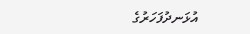އުޅަނދުފަހަރުގެ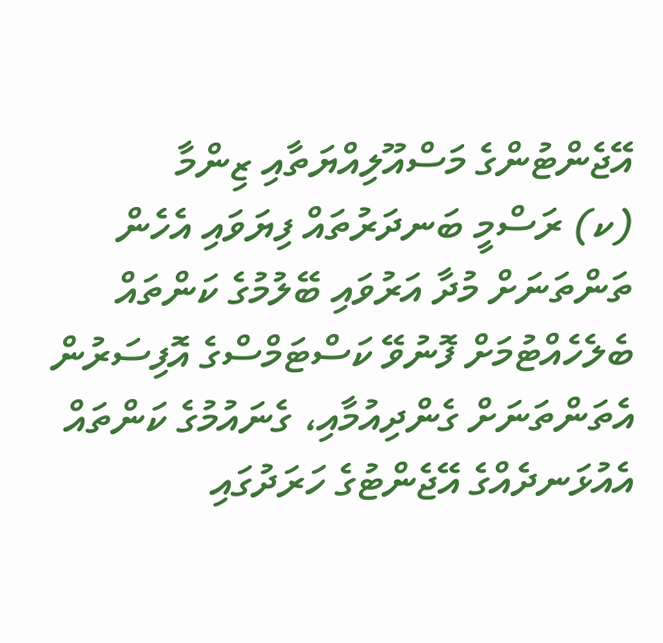އޭޖެންޓުންގެ މަސްއޫލިއްޔަތާއި ޒިންމާ
(ކ) ރަސްމީ ބަނދަރުތައް ފިޔަވައި އެހެން ތަންތަނަށް މުދާ އަރުވައި ބޭލުމުގެ ކަންތައް ބެލެހެއްޓުމަށް ފޮނުވޭ ކަސްޓަމްސްގެ އޮފިސަރުން އެތަންތަނަށް ގެންދިއުމާއި، ގެނައުމުގެ ކަންތައް އެއުޅަނދެއްގެ އޭޖެންޓުގެ ހަރަދުގައި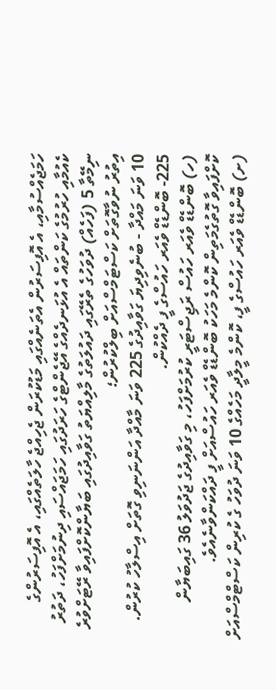ހަމަޖެއްސުމާއި، އެ އޮފިސަރުން އެތަނެއްގައި މަޑުކުރަން ޖެހިއްޖެ ހާލަތެއްގައި، އެ އޮފިސަރުންގެ ކެއުމާއި ހުރުމުގެ ކަންތައް އެ އުޅަނދެއްގެ އޭޖެންޓްގެ ހަރަދުގައި ހަމަޖައްސައި ދިނުމަށްފަހު، ދަތުރު ނިމޭތާ 5 (ފަހެއް) ދުވަހުގެ ތެރޭގައި ދައުލަތުގެ މާލިއްޔަތު ގަވާއިދުގައި ބަޔާންކޮށްފައިވާ ރޭޓަށްވުރެ އިތުރު ނުވާގޮތަށް ކަސްޓަމްސްއަށް ބިލްކުރުން؛
10 ވަނަ މައްދާ - ބުނެވިދިޔަ ގަވާއިދުގެ 225 ވަނަ މާއްދާ އަންނަނިވި ގޮތަށް އިސްލާހު ކުރުން.
225- ބޮންޑެޑް ވެއަރ ހައުސްގެ ފީ ދެއްކުން.
(ހ) ބޮންޑެޑް ވެއަރ ހައުސް ރަޖިސްޓަރީ ކުރުމަށްފަހު، މި ގަވާއިދުގެ ޖަދުވަލު 36 ގައިބަޔާން ކޮށްފައިވާ ގޮތުގެމަތިން ކޮންމެ މަހަކު ބޮންޑެޑް ވެއަރ ހައުސްއަށް ފީ ދައްކަންވާނެއެވެ.
(ށ) ބޮންޑެޑް ވެއަރ ހައުސްގެ ފީ، ކޮންމެ މީލާދީ މަހެއްގެ 10 ވަނަ ދުވަހު ގެ ކުރިން ކަސްޓްމްސްއަށް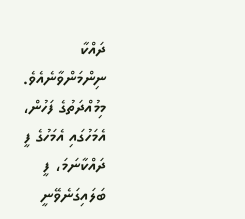ދައްކާ ނިންމަންވާނެއެވެ. މިމުއްދަތުގެ ފަހުން، އެމަހުގައި އެމަހުގެ ފީ ދައްކާނަމަ، ފީ ބަލައިގަނެވޭނީ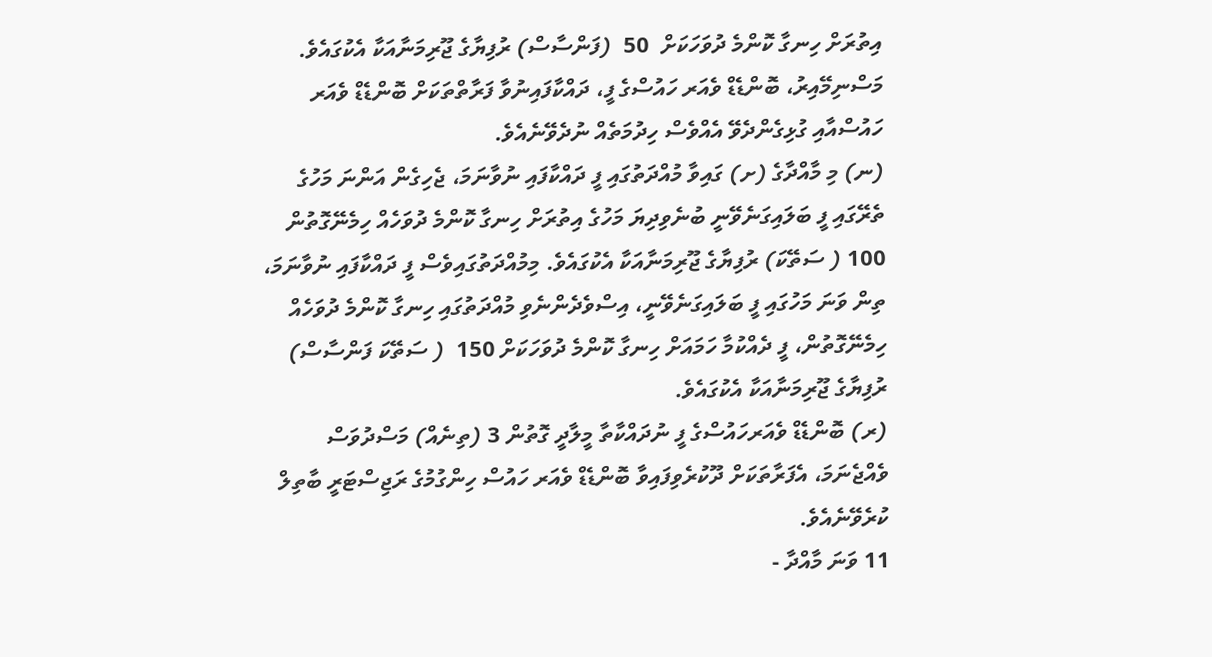އިތުރަށް ހިނގާ ކޮންމެ ދުވަހަކަށް  50  (ފަންސާސް) ރުފިޔާގެ ޖޫރިމަނާއަކާ އެކުގައެވެ. މަސްނިމޭއިރު، ބޮންޑެޑް ވެއަރ ހައުސްގެ ފީ، ދައްކާފައިނުވާ ފަރާތްތަކަށް ބޮންޑެޑް ވެއަރ ހައުސްއާއި ގުޅިގެންދެވޭ އެއްވެސް ހިދުމަތެއް ނުދެވޭނެއެވެ.
(ނ) މި މާއްދާގެ (ށ) ގައިވާ މުއްދަތުގައި ފީ ދައްކާފައި ނުވާނަމަ، ޖެހިގެން އަންނަ މަހުގެ ތެރޭގައި ފީ ބަލައިގަނެވޭނީ ބުނެވިދިޔަ މަހުގެ އިތުރަށް ހިނގާ ކޮންމެ ދުވަހެއް ހިމެނޭގޮތުން 100 ( ސަތޭކަ) ރުފިޔާގެ ޖޫރިމަނާއަކާ އެކުގައެވެ. މިމުއްދަތުގައިވެސް ފީ ދައްކާފައި ނުވާނަމަ، ތިން ވަނަ މަހުގައި ފީ ބަލައިގަނެވޭނީ، އިސްވެދެންނެވި މުއްދަތުގައި ހިނގާ ކޮންމެ ދުވަހެއް ހިމެނޭގޮތުން، ފީ ދެއްކުމާ ހަމައަށް ހިނގާ ކޮންމެ ދުވަހަކަށް 150  ( ސަތޭކަ ފަންސާސް) ރުފިޔާގެ ޖޫރިމަނާއަކާ އެކުގައެވެ.
(ރ) ބޮންޑެޑް ވެއަރހައުސްގެ ފީ ނުދައްކާތާ މީލާދީ ގޮތުން 3 (ތިނެއް) މަސްދުވަސް ވެއްޖެނަމަ، އެފަރާތަކަށް ދޫކުރެވިފައިވާ ބޮންޑެޑް ވެއަރ ހައުސް ހިންގުމުގެ ރަޖިސްޓަރީ ބާތިލް ކުރެވޭނެއެވެ.
11 ވަނަ މާއްދާ -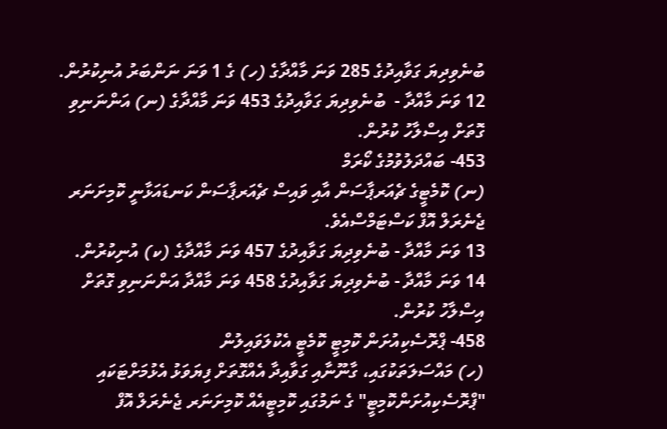ބުނެވިދިޔަ ގަވާއިދުގެ 285 ވަނަ މާއްދާގެ (ހ) ގެ 1 ވަނަ ނަންބަރު އުނިކުރުން.
12 ވަނަ މާއްދާ -  ބުނެވިދިޔަ ގަވާއިދުގެ 453 ވަނަ މާއްދާގެ (ނ) އަންނަނިވި ގޮތަށް އިސްލާހު ކުރުން.
453- ބައްދަލުވުމުގެ ކޯރަމް
(ނ) ކޮމެޓީގެ ޗެއަރޕާސަން އާއި ވައިސް ޗެއަރޕާސަން ކަނޑައަޅާނީ ކޮމިށަނަރ ޖެނެރަލް އޮފް ކަސްޓަމްސްއެވެ.
13 ވަނަ މާއްދާ - ބުނެވިދިޔަ ގަވާއިދުގެ 457 ވަނަ މާއްދާގެ (ކ) އުނިކުރުން.
14 ވަނަ މާއްދާ - ބުނެވިދިޔަ ގަވާއިދުގެ 458 ވަނަ މާއްދާ އަންނަނިވި ގޮތަށް އިސްލާހު ކުރުން.
458- ޕްރޮސެކިއުށަން ކޮމިޓީ ކޮމެޓީ އެކުލަވައިލުން
(ހ) މައްސަލަތަކުގައި، ގާނޫނާއި ގަވާއިދާ އެއްގޮތަށް ފިޔަވަޅު އެޅުމަށްޓަކައި "ޕްރޮސެކިއުށަންކޮމިޓީ" ގެ ނަމުގައި ކޮމިޓީއެއް ކޮމިށަނަރ ޖެނެރަލް އޮފް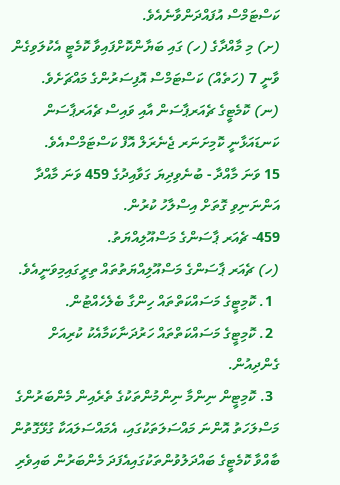ކަސްޓަމްސް އުފައްދަންވާނެއެވެ.
(ށ) މި މާއްދާގެ (ހ) ގައި ބަޔާންކޮށްފައިވާ ކޮމެޓީ އެކުލަވިގެން ވާނީ 7 (ހަތެއް) ކަސްޓަމްސް އޮފިސަރުންގެ މައްޗަށެވެ.
(ނ) ކޮމެޓީގެ ޗެއަރޕާސަން އާއި ވައިސް ޗެއަރޕާސަން ކަނޑައަޅާނީ ކޮމިށަނަރ ޖެނެރަލް އޮފް ކަސްޓަމްސްއެވެ.
15 ވަނަ މާއްދާ - ބުނެވިދިޔަ ގަވާއިދުގެ 459 ވަނަ މާއްދާ އަންނަނިވި ގޮތަށް އިސްލާހު ކުރުން.
459- ޗެއަރ ޕާސަންގެ މަސްއޫލިއްޔަތު.
(ހ) ޗެއަރ ޕާސަންގެ މަސްއޫލިއްޔަތުތައް ތިރީގައިމިވަނީއެވެ.
  1. ކޮމިޓީގެ މަސައްކަތްތައް ހިންގާ ބެލެހެއްޓުން.
  2. ކޮމިޓީގެ މަސައްކަތްތައް ހަރުދަނާކަމާއެކު ކުރިއަށް ގެންދިއުން.
  3. ކޮމިޓީން ނިންމާ ނިންމުންތަކުގެ ތެރެއިން މެންބަރުންގެ މަސްލަހަތު އޮންނަ މައްސަލަތަކުގައި، އެމައްސަލައަކާ ގުޅޭގޮތުން ބާއްވާ ކޮމެޓީގެ ބައްދަލުވުންތަކުގައިއެފަދަ މެންބަރުން ބައިވެރި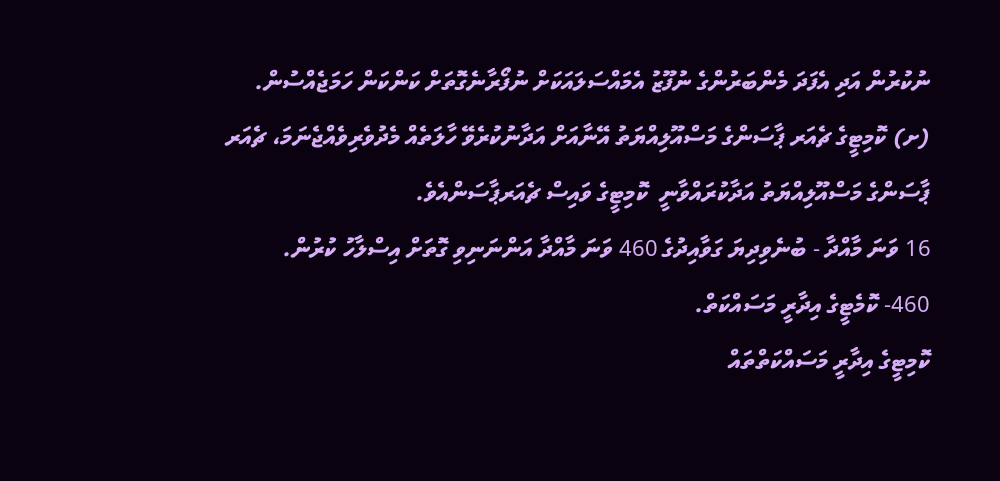ނުކުރުން އަދި އެފަދަ މެންބަރުންގެ ނުފޫޒު އެމައްސަލައަކަށް ނުފޯރާނެގޮތަށް ކަންކަން ހަމަޖެއްސުން.
(ށ) ކޮމިޓީގެ ޗެއަރ ޕާސަންގެ މަސްއޫލިއްޔަތު އޭނާއަށް އަދާނުކުރެވޭ ހާލަތެއް މެދުވެރިވެއްޖެނަމަ، ޗެއަރ ޕާސަންގެ މަސްއޫލިއްޔަތު އަދާކުރައްވާނީ  ކޮމިޓީގެ ވައިސް ޗެއަރޕާސަންއެވެ.
16 ވަނަ މާއްދާ - ބުނެވިދިޔަ ގަވާއިދުގެ 460 ވަނަ މާއްދާ އަންނަނިވި ގޮތަށް އިސްލާހު ކުރުން.
460- ކޮމެޓީގެ އިދާރީ މަސައްކަތް.
ކޮމިޓީގެ އިދާރީ މަސައްކަތްތައް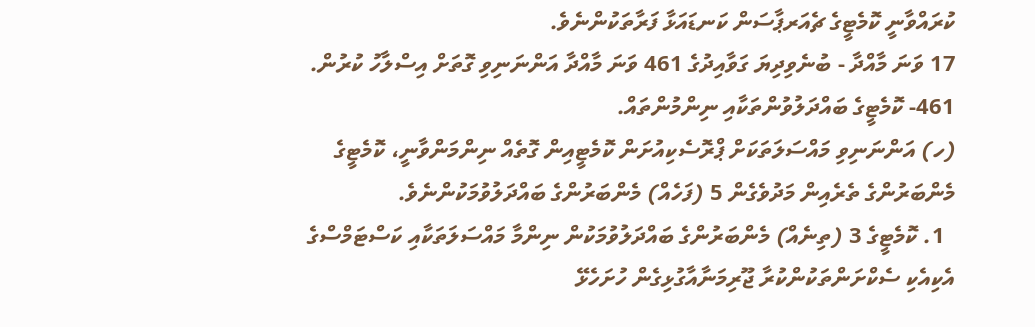ކުރައްވާނީ ކޮމެޓީގެ ޗެއަރޕާސަން ކަނޑައަޅާ ފަރާތަކުންނެވެ.
17 ވަނަ މާއްދާ - ބުނެވިދިޔަ ގަވާއިދުގެ 461 ވަނަ މާއްދާ އަންނަނިވި ގޮތަށް އިސްލާހު ކުރުން.
461- ކޮމެޓީގެ ބައްދަލުވުންތަކާއި ނިންމުންތައް.
(ހ) އަންނަނިވި މައްސަލަތަކަށް ޕްރޮސެކިއުށަން ކޮމެޓީއިން ގޮތެއް ނިންމަންވާނީ، ކޮމެޓީގެ މެންބަރުންގެ ތެރެއިން މަދުވެގެން 5 (ފަހެއް) މެންބަރުންގެ ބައްދަލުވުމަކުންނެވެ.
  1. ކޮމެޓީގެ 3 (ތިނެއް) މެންބަރުންގެ ބައްދަލުވުމަކުން ނިންމާ މައްސަލަތަކާއި ކަސްޓަމްސްގެ އެކިއެކި ސެކްށަންތަކުންކުރާ ޖޫރިމަނާއާގުޅިގެން ހުށަހެޅޭ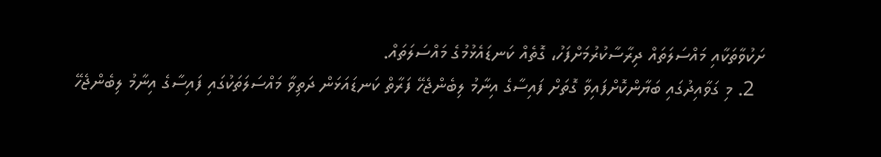ށަކުވާތަކާއި މައްސަލަތައް ދިރާސާކުރުމަށްފަހު، ގޮތެއް ކަނޑައެޅުމުގެ މައްސަލަތައް.
  2. މި ގަވާއިދުގައި ބަޔާންކޮށްފައިވާ ގޮތަށް ފައިސާގެ އިނާމު ލިބެންޖެހޭ ފަރާތް ކަނޑައަޅަން ދަތިވާ މައްސަލަތަކުގައި ފައިސާގެ އިނާމު ލިބެންޖެހޭ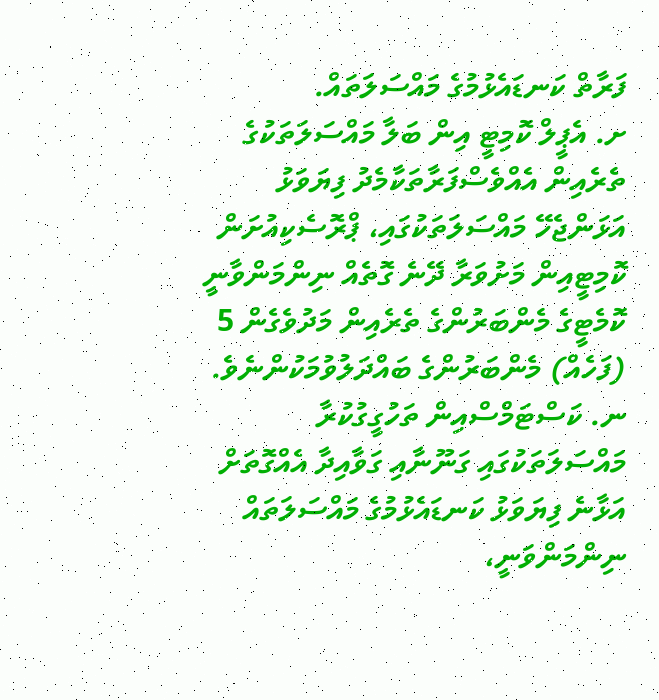ފަރާތް ކަނޑައެޅުމުގެ މައްސަލަތައް.
ށ. އެޕީލް ކޮމިޓީ އިން ބަލާ މައްސަލަތަކުގެ ތެރެއިން އެއްވެސްފަރާތަކާމެދު ފިޔަވަޅު އަޅަންޖެހޭ މައްސަލަތަކުގައި، ޕްރޮސެކިއުށަން ކޮމިޓީއިން މަށުވަރާ ދޭނެ ގޮތެއް ނިންމަންވާނީ ކޮމެޓީގެ މެންބަރުންގެ ތެރެއިން މަދުވެގެން 5 (ފަހެއް) މެންބަރުންގެ ބައްދަލުވުމަކުންނެވެ.
ނ. ކަސްޓަމްސްއިން ތަހުގީގުކުރާ މައްސަލަތަކުގައި ގަނޫނާއި ގަވާއިދާ އެއްގޮތަށް އަޅާނެ ފިޔަވަޅު ކަނޑައެޅުމުގެ މައްސަލަތައް ނިންމަންވަނީ،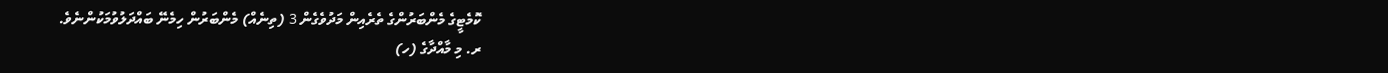ކޮމެޓީގެ މެންބަރުންގެ ތެރެއިން މަދުވެގެން 3 (ތިނެއް) މެންބަރުން ހިމެނޭ ބައްދަލުވުމަކުންނެވެ.
ރ. މި މާއްދާގެ (ހ)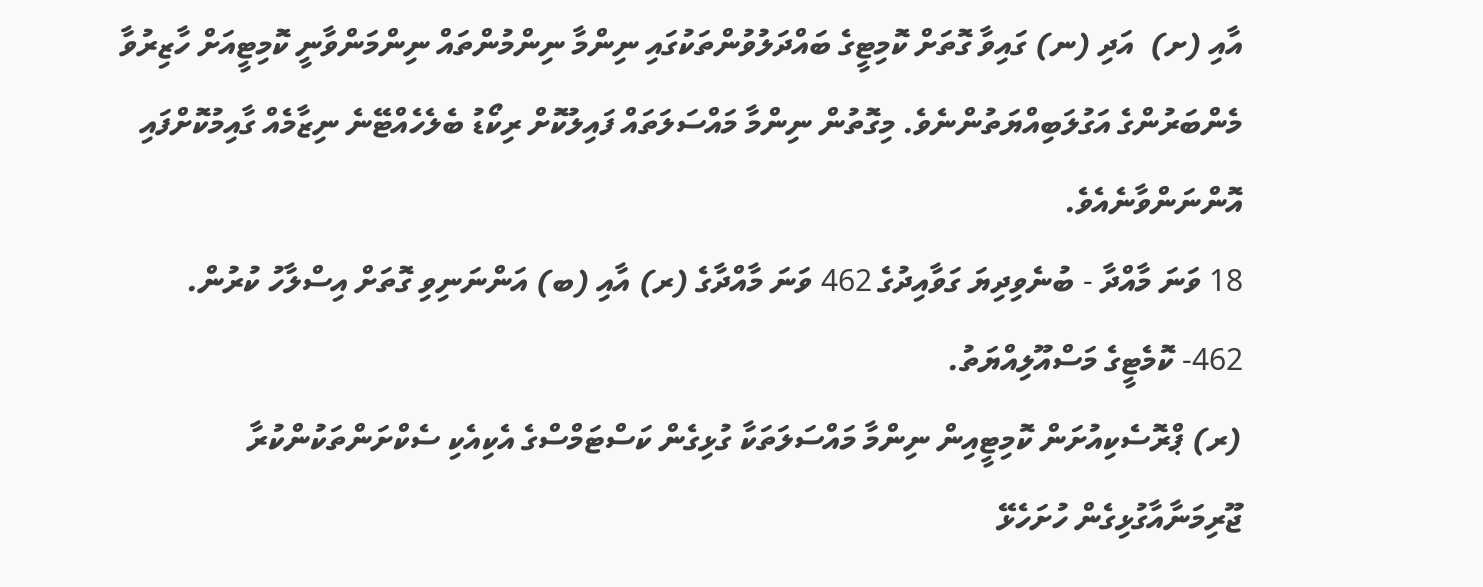އާއި (ށ)  އަދި (ނ) ގައިވާ ގޮތަށް ކޮމިޓީގެ ބައްދަލުވުންތަކުގައި ނިންމާ ނިންމުންތައް ނިންމަންވާނީ ކޮމިޓީއަށް ހާޒިރުވާ މެންބަރުންގެ އަގުލަބިއްޔަތުންނެވެ. މިގޮތުން ނިންމާ މައްސަލަތައް ފައިލުކޮށް ރިކޯޑު ބެލެހެއްޓޭނެ ނިޒާމެއް ގާއިމުކޮށްފައި އޮންނަންވާނެއެވެ.
18 ވަނަ މާއްދާ - ބުނެވިދިޔަ ގަވާއިދުގެ 462 ވަނަ މާއްދާގެ (ރ) އާއި (ބ) އަންނަނިވި ގޮތަށް އިސްލާހު ކުރުން.
462- ކޮމެޓީގެ މަސްއޫލިއްޔަތު.
(ރ) ޕްރޮސެކިއުށަން ކޮމިޓީއިން ނިންމާ މައްސަލަތަކާ ގުޅިގެން ކަސްޓަމްސްގެ އެކިއެކި ސެކްށަންތަކުންކުރާ ޖޫރިމަނާއާގުޅިގެން ހުށަހެޅޭ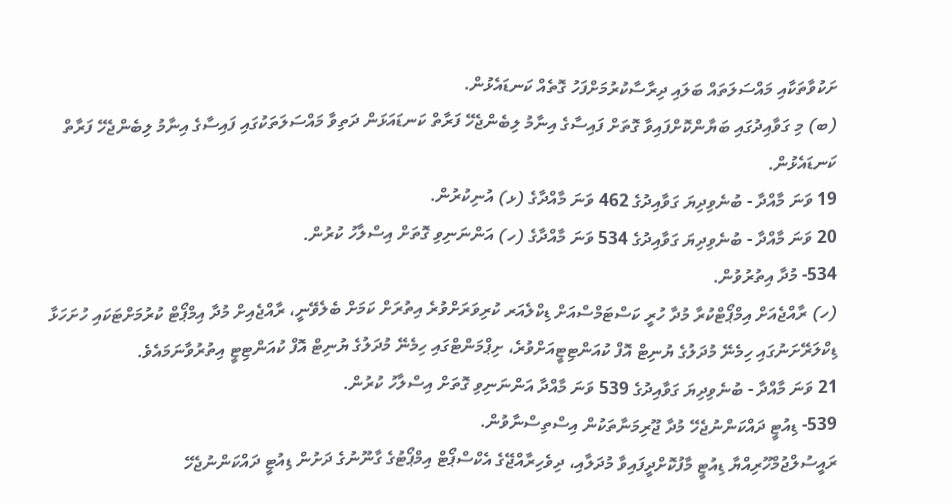ށަކުވާތަކާއި މައްސަލަތައް ބަލައި ދިރާސާކުރުމަށްފަހު ގޮތެއް ކަނޑައެޅުން.
(ބ) މި ގަވާއިދުގައި ބަޔާންކޮށްފައިވާ ގޮތަށް ފައިސާގެ އިނާމު ލިބެންޖެހޭ ފަރާތް ކަނޑައަޅަން ދަތިވާ މައްސަލަތަކުގައި ފައިސާގެ އިނާމު ލިބެންޖެހޭ ފަރާތް ކަނޑައެޅުން.
19 ވަނަ މާއްދާ - ބުނެވިދިޔަ ގަވާއިދުގެ 462 ވަނަ މާއްދާގެ (ޅ) އުނިކުރުން.
20 ވަނަ މާއްދާ - ބުނެވިދިޔަ ގަވާއިދުގެ 534 ވަނަ މާއްދާގެ (ހ) އަންނަނިވި ގޮތަށް އިސްލާހު ކުރުން.
534- މުދާ އިތުރުވުން.
(ހ) ރާއްޖެއަށް އިމްޕޯޓްކުރާ މުދާ ހުރީ ކަސްޓަމްސްއަށް ޑިކްލެއަރ ކުރިވަރަށްވުރެ އިތުރަށް ކަމަށް ބެލެވޭނީ، ރާއްޖެއިށް މުދާ އިމްޕޯޓް ކުރުމަށްޓަކައި ހުށަހަޅާ ޑިކްލަރޭށަނުގައި ހިމެނޭ މުދަލުގެ ޔުނިޓް އޮފް ކުއަންޓިޓީއަށްވުރެ، ށިޕްމަންޓްގައި ހިމެނޭ މުދަލުގެ ޔުނިޓް އޮފް ކުއަންޓިޓީ އިތުރުވާނަމައެވެ.
21 ވަނަ މާއްދާ - ބުނެވިދިޔަ ގަވާއިދުގެ 539 ވަނަ މާއްދާ އަންނަނިވި ގޮތަށް އިސްލާހު ކުރުން.
539- ޑިއުޓީ ދައްކަންނުޖެހޭ މުދާ ޖޫރިމަނާތަކުން އިސްތިސްނާވުން.
ރައީސުލްޖުމްހޫރިއްޔާ ޑިއުޓީ މާފުކޮށްދީފައިވާ މުދަލާއި، ދިވެހިރާއްޖޭގެ އެކްސްޕޯޓް އިމްޕޯޓުގެ ގާނޫނުގެ ދަށުން ޑިއުޓީ ދައްކަންނުޖެހޭ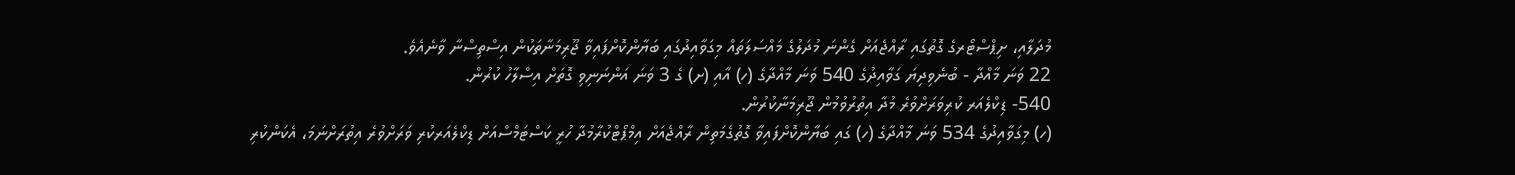މުދަލާއި، ށިޕްސްޓޯރގެ ގޮތުގައި ރާއްޖެއަށް ގެންނަ މުދަލުގެ މައްސަލަތައް މިގަވާއިދުގައި ބަޔާންކޮށްފައިވާ ޖޫރިމަނާތަކުން އިސްތިސްނާ ވާނެއެވެ.
22 ވަނަ މާއްދާ - ބުނެވިދިޔަ ގަވާއިދުގެ 540 ވަނަ މާއްދާގެ (ހ) އާއި (ށ) ގެ 3 ވަނަ އަންނަނިވި ގޮތަށް އިސްލާހު ކުރުން.
540- ޑިކްލެއަރ ކުރިވަރަށްވުރެ މުދާ އިތުރުވުމުން ޖޫރިމަނާކުރުން.
(ހ) މިގަވާއިދުގެ 534 ވަނަ މާއްދާގެ (ހ) ގައި ބަޔާންކޮށްފައިވާ ގޮތުގެމަތިން ރާއްޖެއަށް އިމްޕޯޓްކުރާމުދާ ހުރީ ކަސްޓަމްސްއަށް ޑިކްލެއަރކުރި ވަރަށްވުރެ އިތުރަށްނަމަ، އެކަންކުރި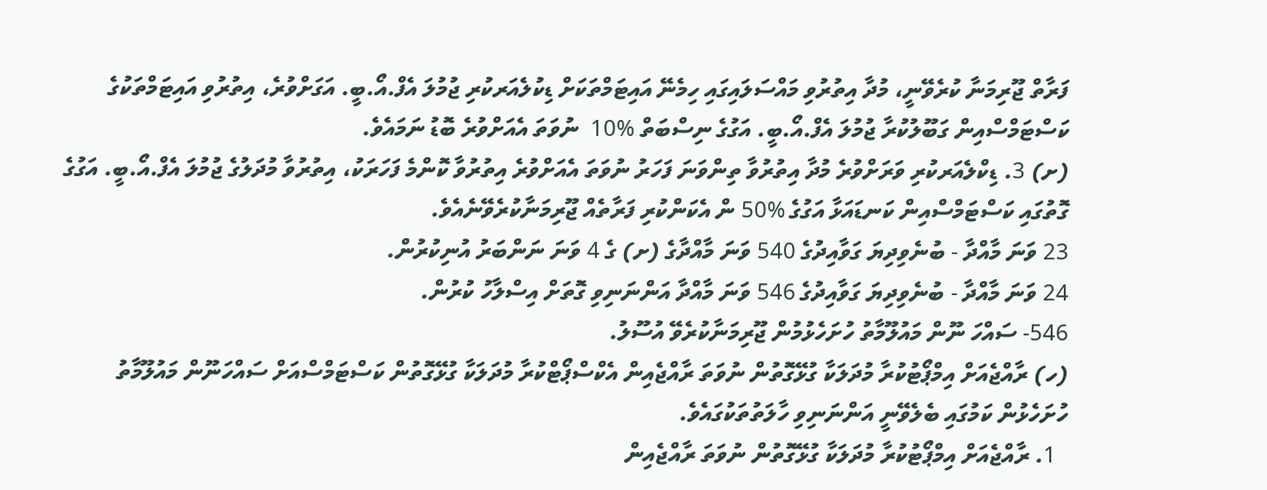ފަރާތް ޖޫރިމަނާ ކުރެވޭނީ، މުދާ އިތުރުވި މައްސަލައިގައި ހިމެނޭ އައިޓަމްތަކަށް ޑިކުލެއަރކުރި ޖުމުލަ އެފް.އޯ.ބީ. އަގަށްވުރެ، އިތުރުވި އައިޓަމްތަކުގެ ކަސްޓަމްސްއިން ގަބޫލުކުރާ ޖުމުލަ އެފް.އޯ.ބީ. އަގުގެ ނިސްބަތް %10  ނުވަތަ އެއަށްވުރެ ބޮޑު ނަމައެވެ.
(ށ) 3. ޑިކްލެއަރކުރި ވަރަށްވުރެ މުދާ އިތުރުވާ ތިންވަނަ ފަހަރު ނުވަތަ އެއަށްވުރެ އިތުރުވާ ކޮންމެ ފަހަރަކު، އިތުރުވާ މުދަލުގެ ޖުމުލަ އެފް.އޯ.ބީ. އަގުގެ ގޮތުގައި ކަސްޓަމްސްއިން ކަނޑައަޅާ އަގުގެ %50 ން އެކަންކުރި ފަރާތެއް ޖޫރިމަނާކުރެވޭނެއެވެ.
23 ވަނަ މާއްދާ - ބުނެވިދިޔަ ގަވާއިދުގެ 540 ވަނަ މާއްދާގެ (ށ) ގެ 4 ވަނަ ނަންބަރު އުނިކުރުން.
24 ވަނަ މާއްދާ - ބުނެވިދިޔަ ގަވާއިދުގެ 546 ވަނަ މާއްދާ އަންނަނިވި ގޮތަށް އިސްލާހު ކުރުން.
546- ސައްހަ ނޫން މައުލޫމާތު ހުށަހެޅުމުން ޖޫރިމަނާކުރެވޭ އުސޫލު.
(ހ) ރާއްޖެއަށް އިމްޕޯޓުކުރާ މުދަލަކާ ގުޅޭގޮތުން ނުވަތަ ރާއްޖެއިން އެކްސްޕޯޓްކުރާ މުދަލަކާ ގުޅޭގޮތުން ކަސްޓަމްސްއަށް ސައްހަނޫން މައުލޫމާތު ހުށަހެޅުން ކަމުގައި ބެލެވޭނީ އަންނަނިވި ހާލަތުތަކުގައެވެ.
  1. ރާއްޖެއަށް އިމްޕޯޓުކުރާ މުދަލަކާ ގުޅޭގޮތުން ނުވަތަ ރާއްޖެއިން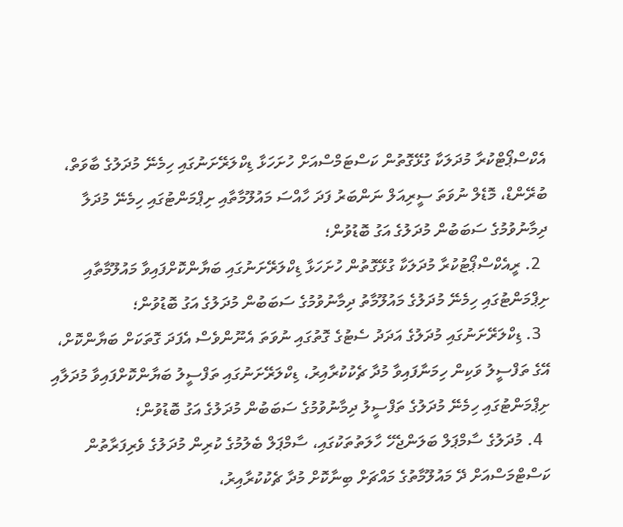އެކްސްޕޯޓްކުރާ މުދަލަކާ ގުޅޭގޮތުން ކަސްޓަމްސްއަށް ހުށަހަޅާ ޑިކްލަރޭށަނުގައި ހިމެނޭ މުދަލުގެ ބާވަތް، ބުރޭންޑް، މޮޑެލް ނުވަތަ ސީރިއަލް ނަންބަރު ފަދަ ހާއްސަ މައުލޫމާތާއި ށިޕްމަންޓުގައި ހިމެނޭ މުދަލާ ދިމާނުވުމުގެ ސަބަބުން މުދަލުގެ އަގު ބޮޑުވުން؛
  2. ރީއެކްސްޕޯޓުކުރާ މުދަލަކާ ގުޅޭގޮތުން ހުށަހަޅާ ޑިކްލަރޭށަނުގައި ބަޔާންކޮށްފައިވާ މައުލޫމާތާއި ށިޕްމަންޓުގައި ހިމެނޭ މުދަލުގެ މައުލޫމާތު ދިމާނުވުމުގެ ސަބަބުން މުދަލުގެ އަގު ބޮޑުވުން؛
  3. ޑިކްލަރޭށަނުގައި މުދަލުގެ އަދަދު ސެޓުގެ ގޮތުގައި ނުވަތަ އެނޫންވެސް އެފަދަ ގޮތަކަށް ބަޔާންކޮށް، އޭގެ ތަފްސީލު ވަކިން ހިމަނާފައިވާ މުދާ ޗެކުކުރާއިރު، ޑިކްލަރޭށަނުގައި ތަފްސީލު ބަޔާންކޮށްފައިވާ މުދަލާއި ށިޕްމަންޓުގައި ހިމެނޭ މުދަލުގެ ތަފްސީލު ދިމާނުވުމުގެ ސަބަބުން މުދަލުގެ އަގު ބޮޑުވުން؛
  4. މުދަލުގެ ސާމްޕަލް ބަލަންޖެހޭ ހާލަތުތަކުގައި، ސާމްޕަލް ބެލުމުގެ ކުރިން މުދަލުގެ ވެރިފަރާތުން ކަސްޓްމަސްއަށް ދޭ މައުލޫމާތުގެ މައްޗަށް ބިނާކޮށް މުދާ ޗެކުކުރާއިރު،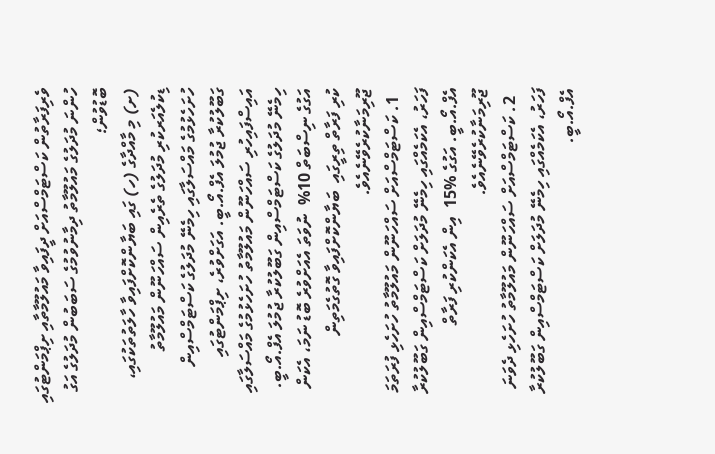ވެރިފަރާތުން ކަސްޓަމްސްއަށް ދީފައިވާ މައުލޫމާތާއި ށިޕްމަންޓުގައި ހުންނަ މުދަލުގެ މައުލޫމާތު ދިމާނުވުމުގެ ސަބަބުން މުދަލުގެ އަގު ބޮޑުވުން؛
(ށ) މި މާއްދާގެ (ހ) ގައި ބަޔާންކޮށްފައިވާ ހާލަތުތަކުގައި، ޑިކުލެއަރކުރި މުދަލުގެ ތެރެއިން ސައްހަނޫން މައުލޫމާތު ހުށަހެޅުމުގެ މައްސަލާގައި ހިމެނޭ މުދަލުގެ ކަސްޓަމްސްއިން ގަބޫލުކުރާ ޖުމުލަ އެފް.އޯ.ބީ. އަގަށްވުރެ، ށިޕްމަންޓުގައި އައިސްފައިހުރި ސައްހަނޫން މައުލޫމާތު ހުށަހެޅުމުގެ މައްސަލާގައި ހިމެނޭ މުދަލުގެ ކަސްޓަމްސްއިން ގަބޫލުކުރާ ޖުމުލަ އެފް.އޯ.ބީ. އަގުގެ ނިސްބަތް 10%  ނުވަތަ އެއަށްވުރެ ބޮޑު ނަމަ، އެކަން ކުރި ފަރާތް ތިރީގައި  ބަޔާންކޮށްފައިވާ ގޮތުގެމަތިން ޖޫރިމަނާކުރެވޭނެއެވެ.
  1. ކަސްޓަމްސްއަށް ސައްހަނޫން މައުލޫމާތު ހުށަހެޅި ފުރަތަމަ ފަހަރު، އެކަމެއްގައި ހިމެނޭ މުދަލަށް ކަސްޓަމްސްއިން ގަބޫލުކުރާ އެފް.އޯ.ބީ. އަގުގެ %15  އިން އެކަންކުރި ފަރާތް ޖޫރިމަނާކުރެވޭނެއެވެ.
  2. ކަސްޓަމްސްއަށް ސައްހަނޫން މައުލޫމާތު ހުށަހެޅި ދެވަނަ ފަހަރު، އެކަމެއްގައި ހިމެނޭ މުދަލަށް ކަސްޓަމްސްއިން ގަބޫލުކުރާ އެފް.އޯ.ބީ.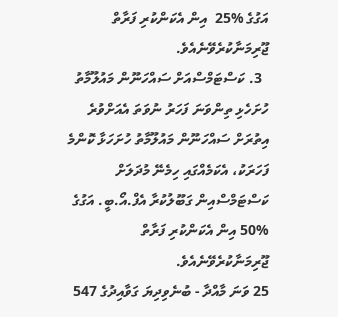އަގުގެ %25  އިން އެކަންކުރި ފަރާތް ޖޫރިމަނާކުރެވޭނެއެވެ.
  3. ކަސްޓަމްސްއަށް ސައްހަނޫން މައުލޫމާތު ހުށަހެޅި ތިންވަނަ ފަހަރު ނުވަތަ އެއަށްވުރެ އިތުރަށް ސައްހަނޫން މައުލޫމާތު ހުށަހަޅާ ކޮންމެ ފަހަރަކު، އެކަމެއްގައި ހިމެނޭ މުދަލަށް ކަސްޓަމްސްއިން ގަބޫލުކުރާ އެފް.އޯ.ބީ. އަގުގެ  %50 އިން އެކަންކުރި ފަރާތް ޖޫރިމަނާކުރެވޭނެއެވެ.
25 ވަނަ މާއްދާ - ބުނެވިދިޔަ ގަވާއިދުގެ 547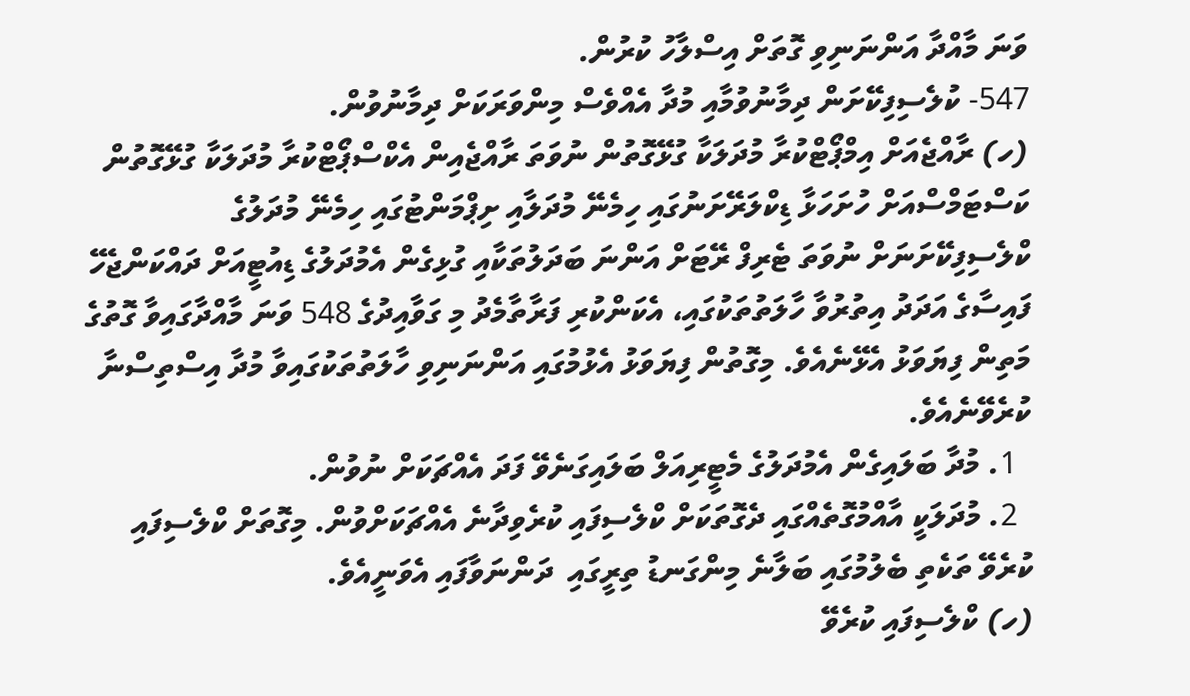ވަނަ މާއްދާ އަންނަނިވި ގޮތަށް އިސްލާހު ކުރުން.
547- ކުލެސިފިކޭށަން ދިމާނުވުމާއި މުދާ އެއްވެސް މިންވަރަކަށް ދިމާނުވުން.
(ހ) ރާއްޖެއަށް އިމްޕޯޓްކުރާ މުދަލަކާ ގުޅޭގޮތުން ނުވަތަ ރާއްޖެއިން އެކްސްޕޯޓްކުރާ މުދަލަކާ ގުޅޭގޮތުން ކަސްޓަމްސްއަށް ހުށަހަޅާ ޑިކްލަރޭށަނުގައި ހިމެނޭ މުދަލާއި ށިޕްމަންޓުގައި ހިމެނޭ މުދަލުގެ ކްލެސިފިކޭށަނަށް ނުވަތަ ޓެރިފް ރޭޓަށް އަންނަ ބަދަލުތަކާއި ގުޅިގެން އެމުދަލުގެ ޑިއުޓީއަށް ދައްކަންޖެހޭ ފައިސާގެ އަދަދު އިތުރުވާ ހާލަތުތަކުގައި، އެކަންކުރި ފަރާތާމެދު މި ގަވާއިދުގެ 548 ވަނަ މާއްދާގައިވާ ގޮތުގެ މަތިން ފިޔަވަޅު އެޅޭނެއެވެ. މިގޮތުން ފިޔަވަޅު އެޅުމުގައި އަންނަނިވި ހާލަތުތަކުގައިވާ މުދާ އިސްތިސްނާ ކުރެވޭނެއެވެ.
  1. މުދާ ބަލައިގެން އެމުދަލުގެ މެޓީރިއަލް ބަލައިގަނެވޭ ފަދަ އެއްޗަކަށް ނުވުން.
  2. މުދަލަކީ އާއްމުގޮތެއްގައި ދެގޮތަކަށް ކްލެސިފައި ކުރެވިދާނެ އެއްޗަކަށްވުން. މިގޮތަށް ކްލެސިފައި ކުރެވޭ ތަކެތި ބެލުމުގައި ބަލާނެ މިންގަނޑު ތިރީގައި  ދަންނަވާފައި އެވަނީއެވެ.
(ހ) ކްލެސިފައި ކުރެވޭ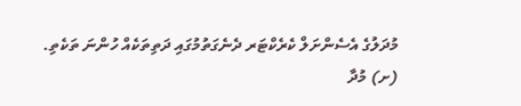މުދަލުގެ އެސެންށަލް ކެރެކްޓަރ ދެނެގަތުމުގައި ދަތިތަކެއް ހުންނަ ތަކެތި.
(ށ) މުދާ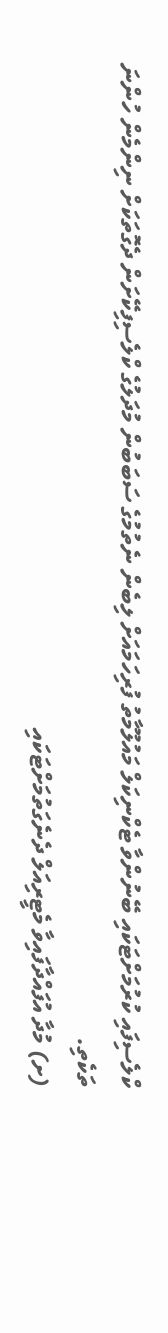ކްލެސިފައި ކުރުމަށްޓަކައި ބޭނުންވާ ޓެކްނިކަލް މައުލޫމާތު ފުރިހަމައަށް ލިބެން ނެތުމުގެ ސަބަބުން މުދަލުގެ ކްލެސިފިކޭށަން ދެގޮތަކަށް ނިންމެން ހުންނަ ތަކެތި.
(ށ) މުދާ އުފައްދާފައިވާ މެޓީރިއަލް ދެނެގަތުމަށްޓަކައި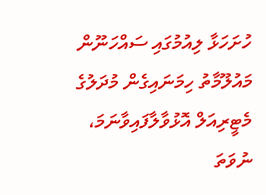ހުށަހަޅާ ލިއުމުގައި ސައްހަނޫން މައުލޫމާތު ހިމަނައިގެން މުދަލުގެ މެޓީރިއަލް އޮޅުވާލާފައިވާނަމަ، ނުވަތަ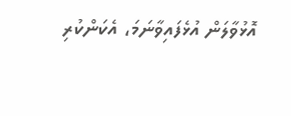އޮޅުވާލަން އުޅެފައިވާނަމަ، އެކަންކުރި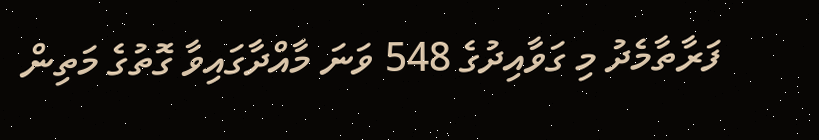ފަރާތާމެދު މި ގަވާއިދުގެ 548 ވަނަ މާއްދާގައިވާ ގޮތުގެ މަތިން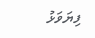ފިޔަވަޅު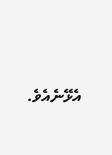އެޅޭނެއެވެ.